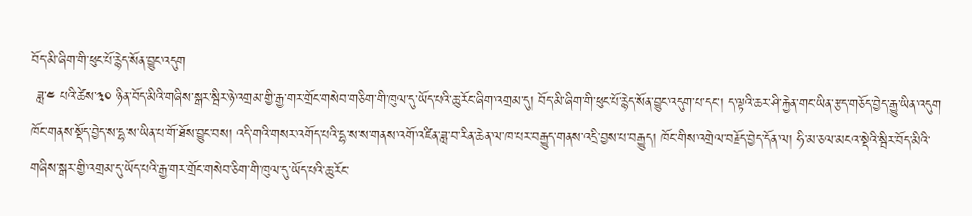བོད་མི་ཞིག་གི་ཕུང་པོ་རྙེད་སོན་བྱུང་འདུག
 ཟླ་༤ པའི་ཚེས་༣༠ ཉིན་བོད་མིའི་གཞིས་སྒར་སྦིར་ཉེ་འགྲམ་གྱི་རྒྱ་གར་གྲོང་གསེབ་གཅིག་གི་ཁུལ་དུ་ཡོད་པའི་ཆུ་རོང་ཞིག་འགྲམ་དུ། བོད་མི་ཞིག་གི་ཕུང་པོ་རྙེད་སོན་བྱུང་འདུག་པ་དང་། ད་ལྟའི་ཆར་ཤི་རྐྱེན་གང་ཡིན་རྩད་གཅོད་བྱེད་རྒྱུ་ཡིན་འདུག
ཁོང་གནས་སྡོད་བྱེད་ས་དྷ་ས་ཡིན་པ་གོ་ཐོས་བྱུང་བས། འདི་གའི་གསར་འགོད་པའི་དྷ་ས་ས་གནས་འགོ་འཛིན་ཟླ་བ་རིན་ཆེན་ལ་ཁ་པར་བརྒྱུད་གནས་འདྲི་བྱས་པ་བརྒྱུད། ཁོང་གིས་འགྲེལ་བརྗོད་བྱེད་དོན་ལ། ཧི་མ་ཅལ་མངའ་སྡེའི་སྦིར་བོད་མིའི་གཞིས་སྒར་གྱི་འགྲམ་དུ་ཡོད་པའི་རྒྱ་གར་གྲོང་གསེབ་ཅིག་གི་ཁུལ་དུ་ཡོད་པའི་ཆུ་རོང་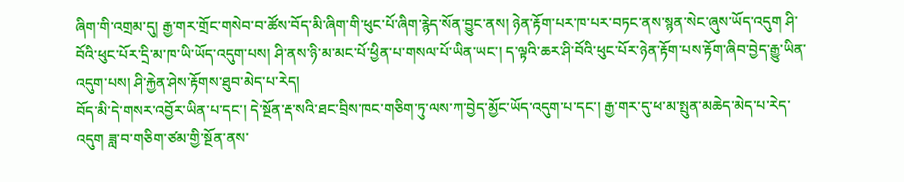ཞིག་གི་འགྲམ་དུ། རྒྱ་གར་གྲོང་གསེབ་བ་ཚོས་བོད་མི་ཞིག་གི་ཕུང་པོ་ཞིག་རྙེད་སོན་བྱུང་ནས། ཉེན་རྟོག་པར་ཁ་པར་བཏང་ནས་སྙན་སེང་ཞུས་ཡོད་འདུག ཤི་བོའི་ཕུང་པོར་དྲི་མ་ཁ་ཡི་ཡོད་འདུག་པས། ཤི་ནས་ཉི་མ་མང་པོ་ཕྱིན་པ་གསལ་པོ་ཡིན་ཡང་། ད་ལྟའི་ཆར་ཤི་བོའི་ཕུང་པོར་ཉེན་རྟོག་པས་རྟོག་ཞིབ་བྱེད་རྒྱུ་ཡིན་འདུག་པས། ཤི་རྐྱེན་ཤེས་རྟོགས་ཐུབ་མེད་པ་རེད།
བོད་མི་དེ་གསར་འབྱོར་ཡིན་པ་དང་། དེ་སྔོན་རྡ་སའི་ཐང་བྲིས་ཁང་གཅིག་ཏུ་ལས་ཀ་བྱེད་མྱོང་ཡོད་འདུག་པ་དང་། རྒྱ་གར་དུ་ཕ་མ་སྤུན་མཆེད་མེད་པ་རེད་འདུག ཟླ་བ་གཅིག་ཙམ་གྱི་སྔོན་ནས་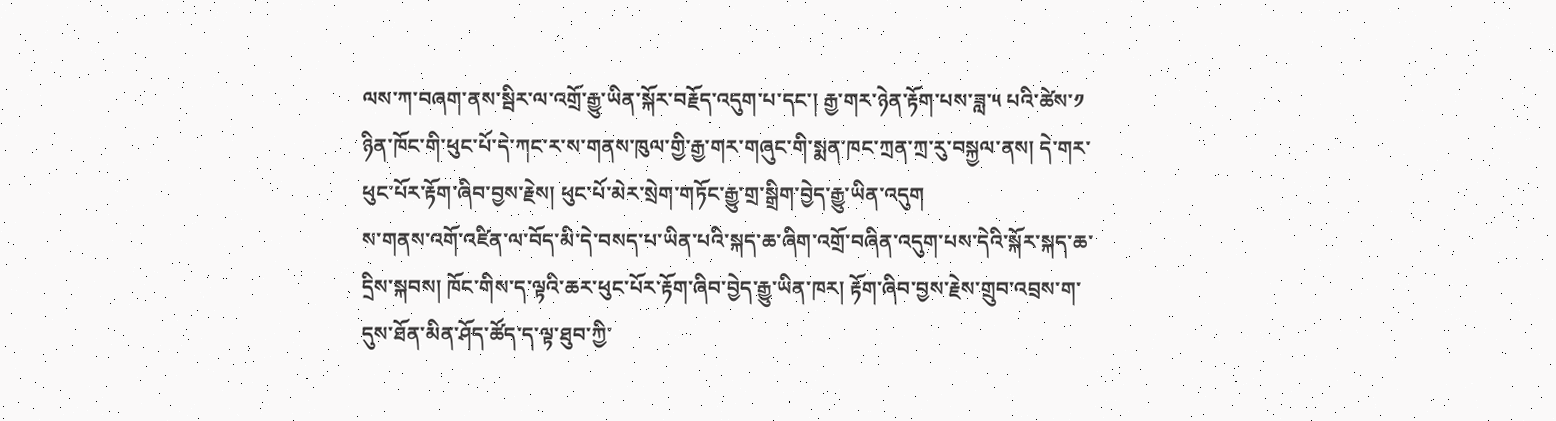ལས་ཀ་བཞག་ནས་སྦིར་ལ་འགྲོ་རྒྱུ་ཡིན་སྐོར་བརྗོད་འདུག་པ་དང་། རྒྱ་གར་ཉེན་རྟོག་པས་ཟླ་༥ པའི་ཚེས་༡ ཉིན་ཁོང་གི་ཕུང་པོ་དེ་ཀང་ར་ས་གནས་ཁུལ་གྱི་རྒྱ་གར་གཞུང་གི་སྨན་ཁང་ཀྲན་ཀྲ་རུ་བསྐྱལ་ནས། དེ་གར་ཕུང་པོར་རྟོག་ཞིབ་བྱས་རྗེས། ཕུང་པོ་མེར་སྲེག་གཏོང་རྒྱུ་གྲ་སྒྲིག་བྱེད་རྒྱུ་ཡིན་འདུག
ས་གནས་འགོ་འཛིན་ལ་བོད་མི་དེ་བསད་པ་ཡིན་པའི་སྐད་ཆ་ཞིག་འགྲོ་བཞིན་འདུག་པས་དེའི་སྐོར་སྐད་ཆ་དྲིས་སྐབས། ཁོང་གིས་ད་ལྟའི་ཆར་ཕུང་པོར་རྟོག་ཞིབ་བྱེད་རྒྱུ་ཡིན་ཁར། རྟོག་ཞིབ་བྱས་རྗེས་གྲུབ་འབྲས་ག་དུས་ཐོན་མིན་ཤོད་ཚོད་ད་ལྟ་ཐུབ་ཀྱི་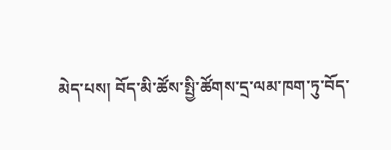མེད་པས། བོད་མི་ཚོས་སྤྱི་ཚོགས་དྲ་ལམ་ཁག་ཏུ་བོད་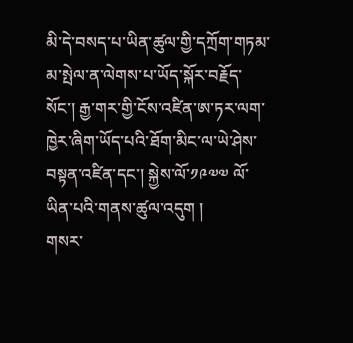མི་དེ་བསད་པ་ཡིན་ཚུལ་གྱི་དཀྲོག་གཏམ་མ་སྤེལ་ན་ལེགས་པ་ཡོད་སྐོར་བརྗོད་སོང་། རྒྱ་གར་གྱི་ངོས་འཛིན་ཨ་ཏར་ལག་ཁྱེར་ཞིག་ཡོད་པའི་ཐོག་མིང་ལ་ཡེ་ཤེས་བསྟན་འཛིན་དང་། སྐྱེས་ལོ་༡༩༧༧ ལོ་ཡིན་པའི་གནས་ཚུལ་འདུག །
གསར་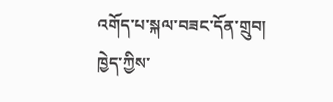འགོད་པ་སྐལ་བཟང་དོན་གྲུབ།
ཁྱེད་ཀྱིས་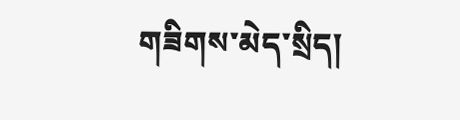གཟིགས་མེད་སྲིད།